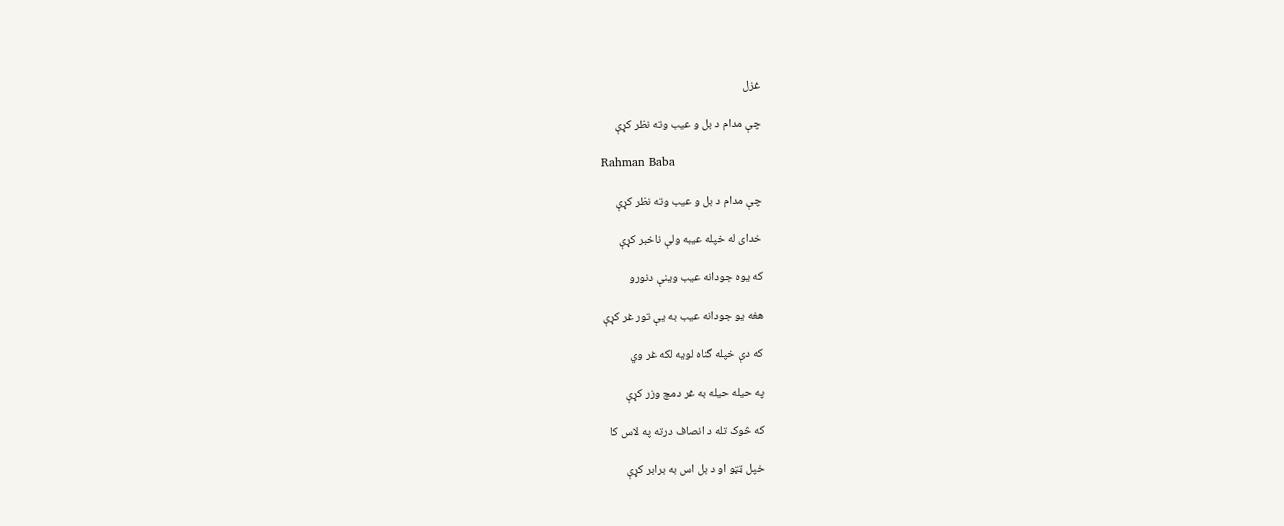غزل

چې مدام د بل و عيب وته نظر کړې

Rahman Baba

چې مدام د بل و عيب وته نظر کړې

خدای له خپله عيبه ولې ناخبر کړې

که يوه جودانه عيب وينې دنورو

هغه يو جودانه عيب به يې تور غر کړې

که دې خپله گناه لويه لکه غر وي

په حيله حيله به غر دمچ وزر کړې

که څوک تله د انصاف درته په لاس کا

خپل ټټو او د بل اس به برابر کړې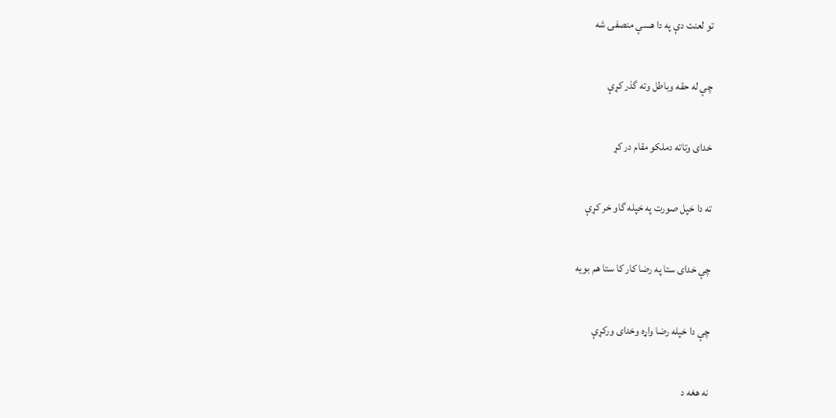تو لعنت دې په دا هسې منصفۍ شه

چې له حقه وباطل وته گذر کړې

خدای وتاته دملکو مقام در کړ

ته دا خپل صورت په خپله گاو خر کړې

چې خدای ستا په رضا کار کا ستا هم بويه

چې دا خپله رضا واړه وخدای ورکړې

نه هغه د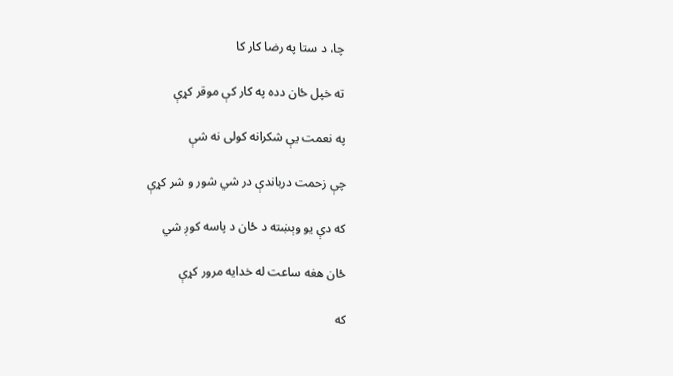چا، د ستا په رضا کار کا

ته خپل ځان دده په کار کې موقر کړې

په نعمت يې شکرانه کولی نه شې

چې زحمت درباندې در شي شور و شر کړې

که دې يو وېښته د ځان د پاسه کوږ شي

ځان هغه ساعت له خدايه مرور کړې

که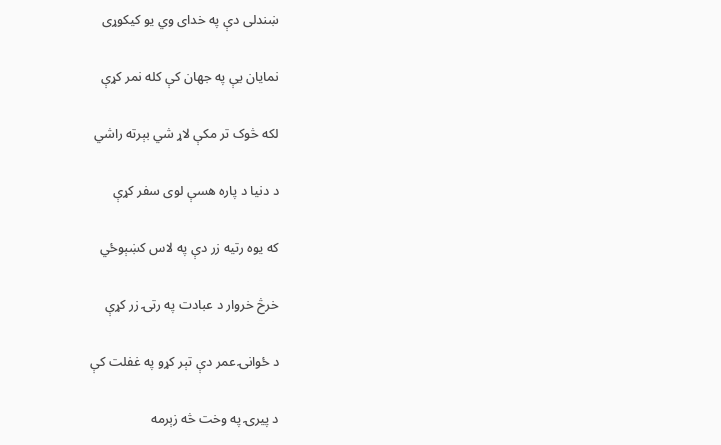ښندلی دې په خدای وي يو کيکوړی

نمايان يې په جهان کې کله نمر کړې

لکه څوک تر مکې لاړ شي بېرته راشي

د دنيا د پاره هسې لوی سفر کړې

که يوه رتيه زر دې په لاس کښېوځي

خرڅ خروار د عبادت په رتۍ زر کړې

د ځوانۍ عمر دې تېر کړو په غفلت کې

د پيرۍ په وخت څه زېرمه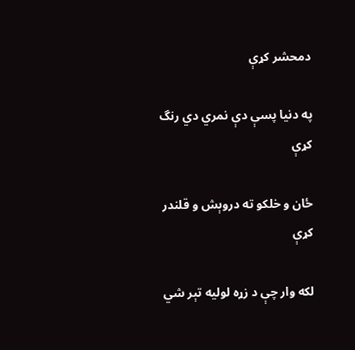دمحشر کړې

په دنيا پسې دې نمري دي رنگ کړې

ځان و خلکو ته دروېش و قلندر کړې

لکه وار چې د زړه لوليه تېر شي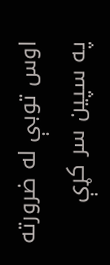اوس توبې له ضرورته په سپين سر کړې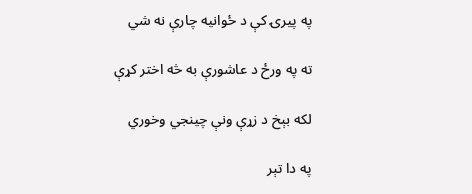په پيرۍ کې د ځوانيه چارې نه شي

ته په ورځ د عاشورې به څه اختر کړې

لکه بېخ د زړې ونې چينجي وخوري

په دا تېر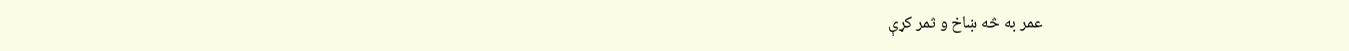عمر به څه ښاخ و ثمر کړې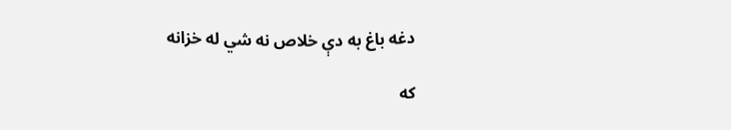دغه باغ به دې خلاص نه شي له خزانه

که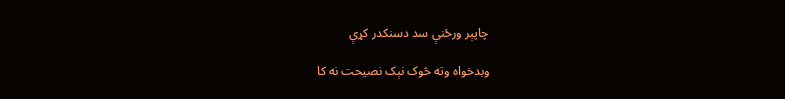چاپېر ورځنې سد دسنکدر کړې

وبدخواه وته څوک نېک نصيحت نه کا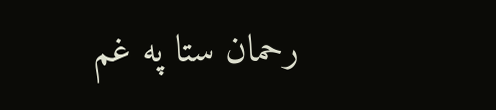رحمان ستا په غم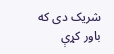شريک دی که باور کړې